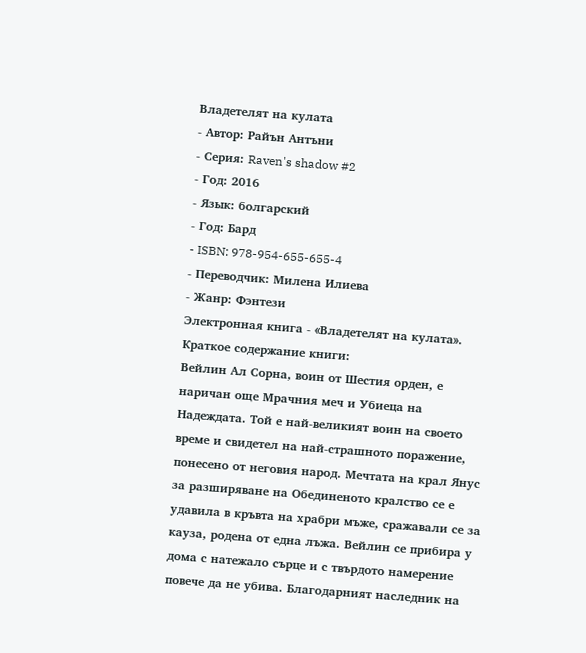Владетелят на кулата
- Автор: Райън Антъни
- Серия: Raven's shadow #2
- Год: 2016
- Язык: болгарский
- Год: Бард
- ISBN: 978-954-655-655-4
- Переводчик: Милена Илиева
- Жанр: Фэнтези
Электронная книга - «Владетелят на кулата». Краткое содержание книги:
Вейлин Ал Сорна, воин от Шестия орден, е наричан още Мрачния меч и Убиеца на Надеждата. Той е най-великият воин на своето време и свидетел на най-страшното поражение, понесено от неговия народ. Мечтата на крал Янус за разширяване на Обединеното кралство се е удавила в кръвта на храбри мъже, сражавали се за кауза, родена от една лъжа. Вейлин се прибира у дома с натежало сърце и с твърдото намерение повече да не убива. Благодарният наследник на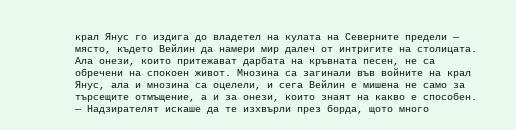крал Янус го издига до владетел на кулата на Северните предели — място, където Вейлин да намери мир далеч от интригите на столицата.
Ала онези, които притежават дарбата на кръвната песен, не са обречени на спокоен живот. Мнозина са загинали във войните на крал Янус, ала и мнозина са оцелели, и сега Вейлин е мишена не само за търсещите отмъщение, а и за онези, които знаят на какво е способен.
— Надзирателят искаше да те изхвърли през борда, щото много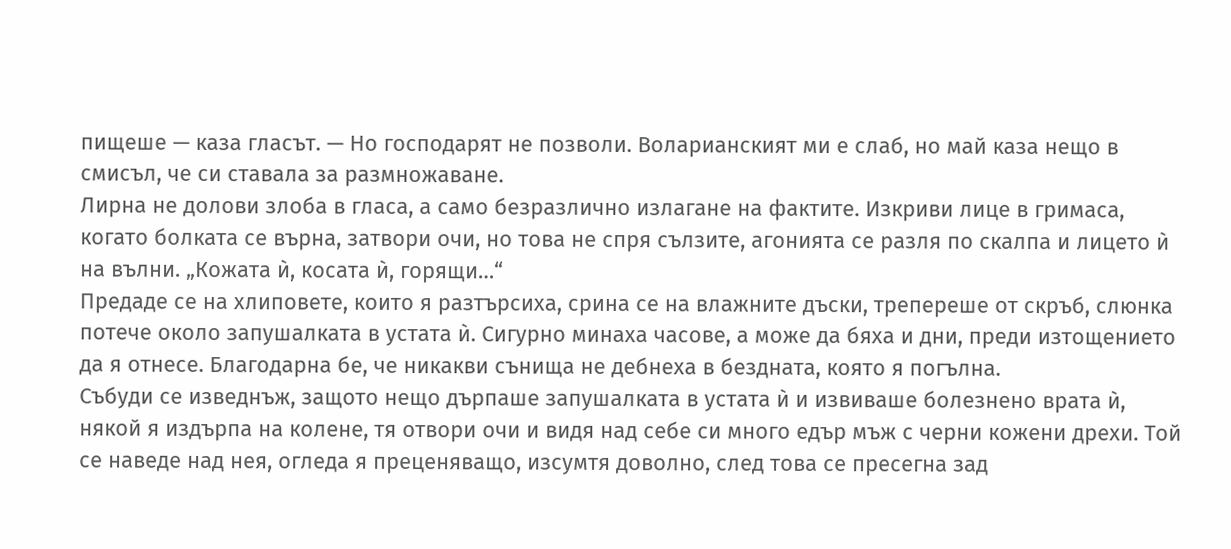пищеше — каза гласът. — Но господарят не позволи. Воларианският ми е слаб, но май каза нещо в смисъл, че си ставала за размножаване.
Лирна не долови злоба в гласа, а само безразлично излагане на фактите. Изкриви лице в гримаса, когато болката се върна, затвори очи, но това не спря сълзите, агонията се разля по скалпа и лицето ѝ на вълни. „Кожата ѝ, косата ѝ, горящи…“
Предаде се на хлиповете, които я разтърсиха, срина се на влажните дъски, трепереше от скръб, слюнка потече около запушалката в устата ѝ. Сигурно минаха часове, а може да бяха и дни, преди изтощението да я отнесе. Благодарна бе, че никакви сънища не дебнеха в бездната, която я погълна.
Събуди се изведнъж, защото нещо дърпаше запушалката в устата ѝ и извиваше болезнено врата ѝ, някой я издърпа на колене, тя отвори очи и видя над себе си много едър мъж с черни кожени дрехи. Той се наведе над нея, огледа я преценяващо, изсумтя доволно, след това се пресегна зад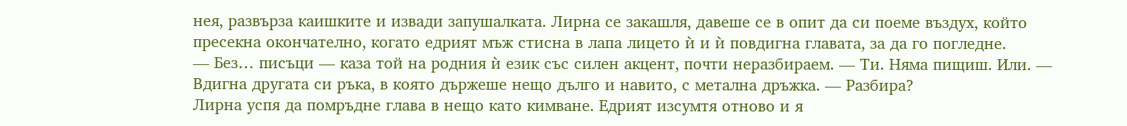нея, развърза каишките и извади запушалката. Лирна се закашля, давеше се в опит да си поеме въздух, който пресекна окончателно, когато едрият мъж стисна в лапа лицето ѝ и ѝ повдигна главата, за да го погледне.
— Без… писъци — каза той на родния ѝ език със силен акцент, почти неразбираем. — Ти. Няма пищиш. Или. — Вдигна другата си ръка, в която държеше нещо дълго и навито, с метална дръжка. — Разбира?
Лирна успя да помръдне глава в нещо като кимване. Едрият изсумтя отново и я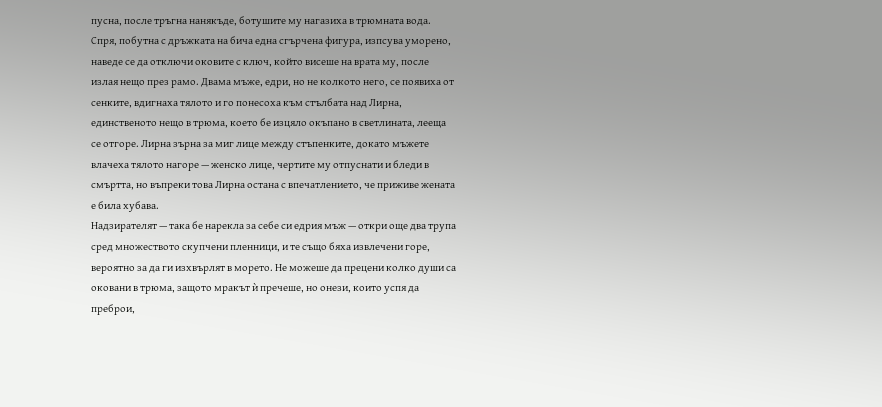пусна, после тръгна нанякъде, ботушите му нагазиха в трюмната вода. Спря, побутна с дръжката на бича една сгърчена фигура, изпсува уморено, наведе се да отключи оковите с ключ, който висеше на врата му, после излая нещо през рамо. Двама мъже, едри, но не колкото него, се появиха от сенките, вдигнаха тялото и го понесоха към стълбата над Лирна, единственото нещо в трюма, което бе изцяло окъпано в светлината, лееща се отгоре. Лирна зърна за миг лице между стъпенките, докато мъжете влачеха тялото нагоре — женско лице, чертите му отпуснати и бледи в смъртта, но въпреки това Лирна остана с впечатлението, че приживе жената е била хубава.
Надзирателят — така бе нарекла за себе си едрия мъж — откри още два трупа сред множеството скупчени пленници, и те също бяха извлечени горе, вероятно за да ги изхвърлят в морето. Не можеше да прецени колко души са оковани в трюма, защото мракът ѝ пречеше, но онези, които успя да преброи,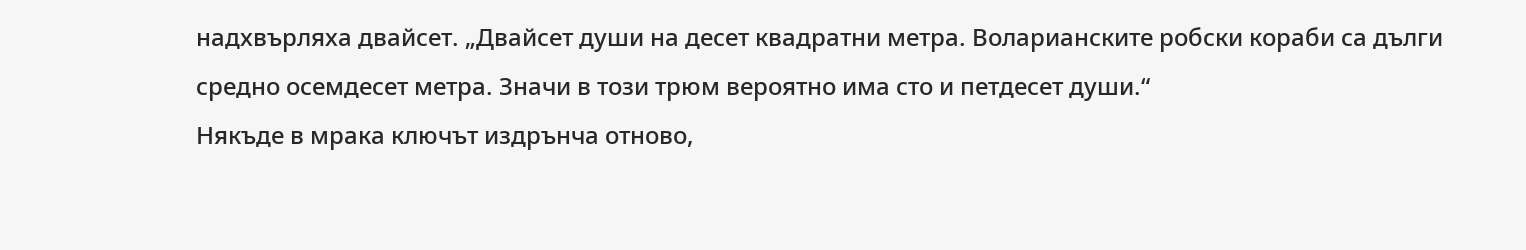надхвърляха двайсет. „Двайсет души на десет квадратни метра. Воларианските робски кораби са дълги средно осемдесет метра. Значи в този трюм вероятно има сто и петдесет души.“
Някъде в мрака ключът издрънча отново,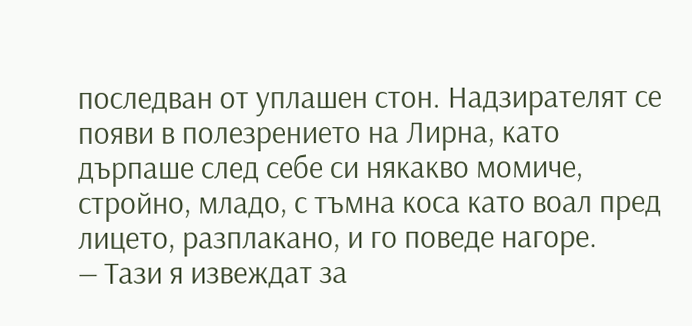последван от уплашен стон. Надзирателят се появи в полезрението на Лирна, като дърпаше след себе си някакво момиче, стройно, младо, с тъмна коса като воал пред лицето, разплакано, и го поведе нагоре.
— Тази я извеждат за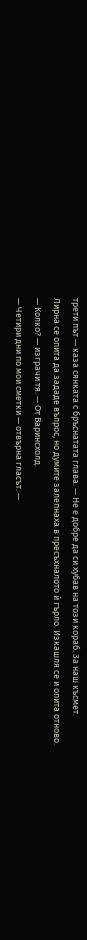трети път — каза сянката с бръснатата глава. — Не е добре да си хубав на този кораб. За наш късмет.
Лирна се опита да зададе въпрос, но думите залепнаха в пресъхналото ѝ гърло. Изкашля се и опита отново.
— Колко? — изграчи тя. — От Варинсхолд.
— Четири дни по мои сметки — отвърна гласът. —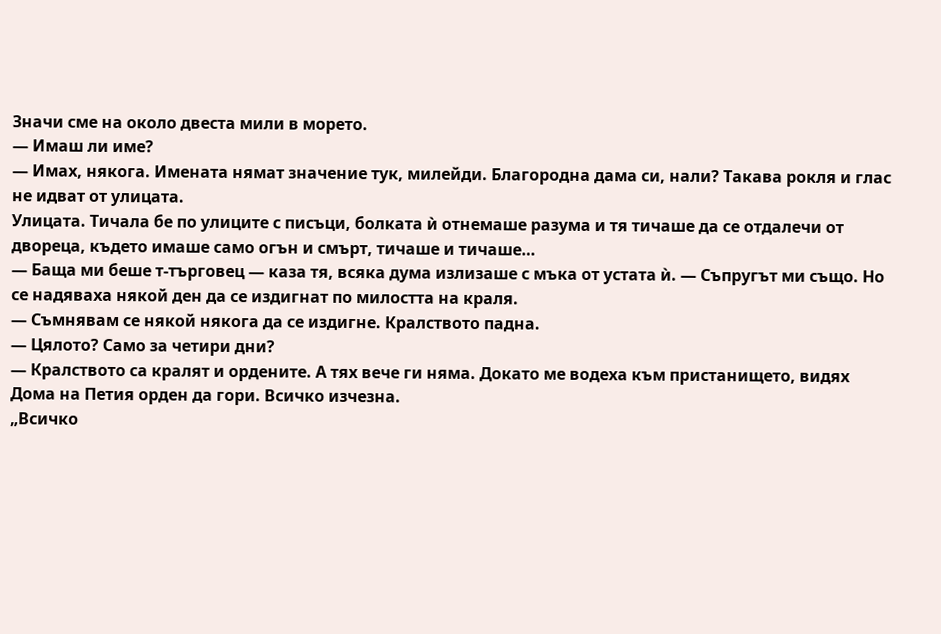Значи сме на около двеста мили в морето.
— Имаш ли име?
— Имах, някога. Имената нямат значение тук, милейди. Благородна дама си, нали? Такава рокля и глас не идват от улицата.
Улицата. Тичала бе по улиците с писъци, болката ѝ отнемаше разума и тя тичаше да се отдалечи от двореца, където имаше само огън и смърт, тичаше и тичаше…
— Баща ми беше т-търговец — каза тя, всяка дума излизаше с мъка от устата ѝ. — Съпругът ми също. Но се надяваха някой ден да се издигнат по милостта на краля.
— Съмнявам се някой някога да се издигне. Кралството падна.
— Цялото? Само за четири дни?
— Кралството са кралят и ордените. А тях вече ги няма. Докато ме водеха към пристанището, видях Дома на Петия орден да гори. Всичко изчезна.
„Всичко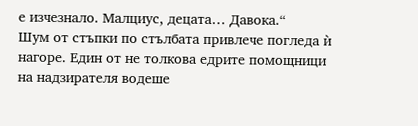е изчезнало. Малциус, децата… Давока.“
Шум от стъпки по стълбата привлече погледа ѝ нагоре. Един от не толкова едрите помощници на надзирателя водеше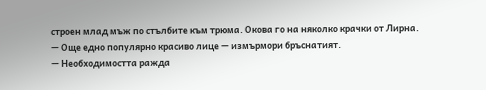строен млад мъж по стълбите към трюма. Окова го на няколко крачки от Лирна.
— Още едно популярно красиво лице — измърмори бръснатият.
— Необходимостта ражда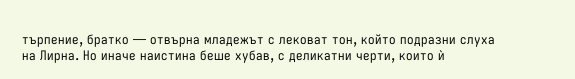търпение, братко — отвърна младежът с лековат тон, който подразни слуха на Лирна. Но иначе наистина беше хубав, с деликатни черти, които ѝ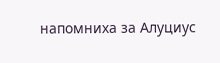напомниха за Алуциус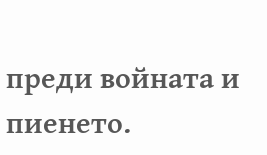преди войната и пиенето.